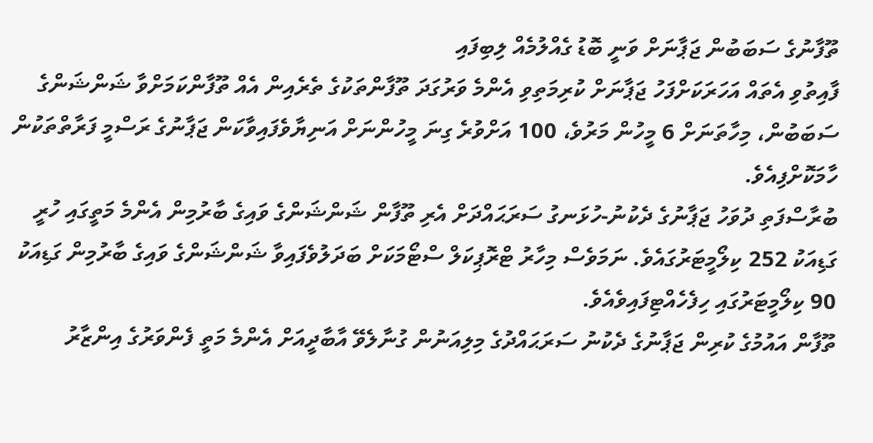ތޫފާނުގެ ސަބަބުން ޖަޕާނަށް ވަނީ ބޮޑު ގެއްލުމެއް ލިބިފައި
ފާއިތުވި އެތައް އަހަރަކަށްފަހު ޖަޕާނަށް ކުރިމަތިވި އެންމެ ވަރުގަދަ ތޫފާންތަކުގެ ތެރެއިން އެއް ތޫފާންކަމަށްވާ ޝަންޝަންގެ ސަބަބުން، މިހާތަނަށް 6 މީހުން މަރުވެ، 100 އަށްވުރެ ގިނަ މީހުންނަށް އަނިޔާވެފައިވާކަން ޖަޕާނުގެ ރަސްމީ ފަރާތްތަކުން ހާމަކޮށްފިއެވެ.
ބުރާސްފަތި ދުވަހު ޖަޕާނުގެ ދެކުނު-ހުޅަނގު ސަރަޙައްދަށް އެރި ތޫފާން ޝަންޝަންގެ ވައިގެ ބާރުމިން އެންމެ މަތީގައި ހުރީ ގަޑިއަކު 252 ކިލޯމީޓަރުގައެވެ. ނަމަވެސް މިހާރު ޓްރޮޕިކަލް ސްޓޯމަކަށް ބަދަލުވެފައިވާ ޝަންޝަންގެ ވައިގެ ބާރުމިން ގަޑިއަކު 90 ކިލޯމީޓަރުގައި ހިފެހެއްޓިފައިވެއެވެ.
ތޫފާން އައުމުގެ ކުރިން ޖަޕާނުގެ ދެކުނު ސަރަޙައްދުގެ މިލިއަނުން ގުނާލެވޭ އާބާދީއަށް އެންމެ މަތީ ފެންވަރުގެ އިންޒާރު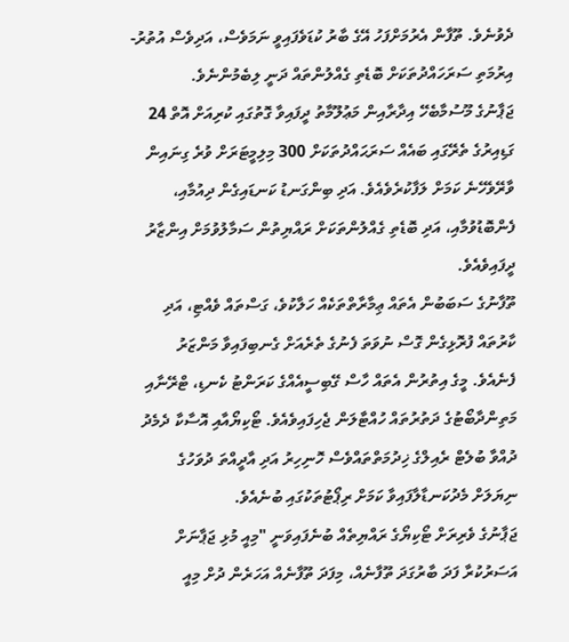ދެވުނެވެ. ތޫފާން އެރުމަށްފަހު އޭގެ ބާރު ކުޑަވެފައިވީ ނަމަވެސް، އަދިވެސް އުތުރު-އިރުމަތި ސަރަހައްދުތަކަށް ބޮޑެތި ގެއްލުންތައް ދަނީ ލިބެމުންނެވެ.
ޖަޕާނުގެ މޫސުމާބެހޭ އިދާރާއިން މަޢުލޫމާތު ދީފައިވާ ގޮތުގައި ކުރިއަށް އޮތް 24 ގަޑިއިރުގެ ތެރޭގައި ބައެއް ސަރަޙައްދުތަކަށް 300 މިލިމީޓަރަށް ވުރެ ގިނައިން ވާރޭވެހޭނެ ކަމަށް ލަފާކުރެވެއެވެ. އަދި ބިންގަނޑު ކަނޑައިގެން ދިއުމާއި، ފެންބޮޑުވުމާއި، އަދި ބޮޑެތި ގެއްލުންތަކަށް ރައްޔިތުން ސަމާލުވުމަށް އިންޒާރު ދީފައިވެއެވެ.
ތޫފާނުގެ ސަބަބުން އެތައް ޢިމާރާތްތަކެއް ހަލާކުވެ، ގަސްތައް ވެއްޓި، އަދި ކާރުތައް ފުރޮޅިގެން ގޮސް ނުވަތަ ފެނުގެ ތެރެއަށް ގެނބިފައިވާ މަންޒަރު ފެނެއެވެ. މީގެ އިތުރުން އެތައް ހާސް ގޭބިސީއެއްގެ ކަރަންޓު ކެނޑި، ޓްރޭނާއި މަތިންދާބޯޓުގެ ދަތުރުތައް ހުއްޓާލަން ޖެހިފައިވެއެވެ. ޓޯކިޔޯއާއި އޮސާކާ ދެމެދު ދުއްވާ ބުލެޓް ރެއިލްގެ ޚިދުމަތްތައްވެސް ހޮނިހިރު އަދި އާދީއްތަ ދުވަހުގެ ނިޔަލަށް މެދުކަނޑާލާފައިވާ ކަމަށް ރިޕޯޓުތަކުގައި ބުނެއެވެ.
ޖަޕާނުގެ ވެރިރަށް ޓޯކިޔޯގެ ރައްޔިތެއް ބުނެފައިވަނީ "މިއީ މުޅި ޖަޕާނަށް އަސަރުކުރާ ފަދަ ބާރުގަދަ ތޫފާނެއް، މިފަދަ ތޫފާނެއް އަހަރެން ދުށް މިއީ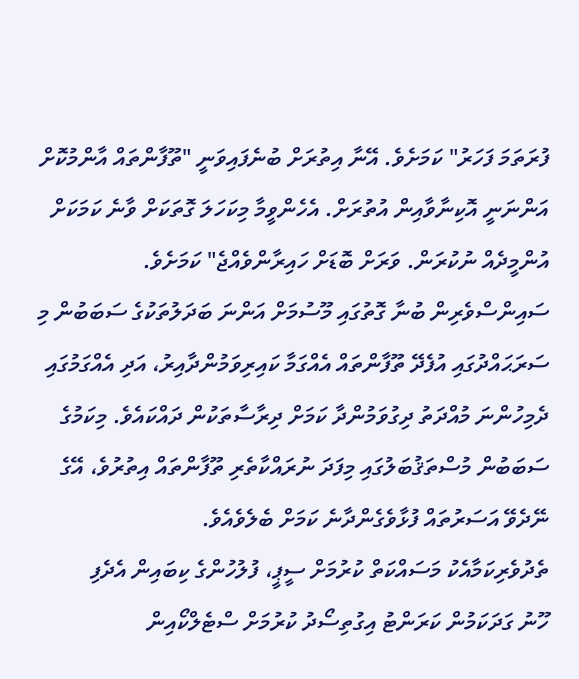ފުރަތަމަ ފަހަރު" ކަމަށެވެ. އޭނާ އިތުރަށް ބުނެފައިވަނީ "ތޫފާންތައް އާންމުކޮށް އަންނަނީ އޮކިނާވާއިން އުތުރަށް. އެހެންވީމާ މިކަހަލަ ގޮތަކަށް ވާނެ ކަމަކަށް އުންމީދެއް ނުކުރަން. ވަރަށް ބޮޑަށް ހައިރާންވެއްޖެ" ކަމަށެވެ.
ސައިންސްވެރިން ބުނާ ގޮތުގައި މޫސުމަށް އަންނަ ބަދަލުތަކުގެ ސަބަބުން މި ސަރަޙައްދުގައި އުފެދޭ ތޫފާންތައް އެއްގަމާ ކައިރިވަމުންދާއިރު، އަދި އެއްގަމުގައި ދެމިހުންނަ މުއްދަތު ދިގުވަމުންދާ ކަމަށް ދިރާސާތަކުން ދައްކައެވެ. މިކަމުގެ ސަބަބުން މުސްތަޤުބަލުގައި މިފަދަ ނުރައްކާތެރި ތޫފާންތައް އިތުރުވެ، އޭގެ ނޭދެވޭ އަސަރުތައް ފުޅާވެގެންދާނެ ކަމަށް ބެލެވެއެވެ.
ތެދުވެރިކަމާއެކު މަސައްކަތް ކުރުމަށް ސީޕީ، ފުލުހުންގެ ކިބައިން އެދެފި
ހޫނު ގަދަކަމުން ކަރަންޓު އިގުތިސޯދު ކުރުމަށް ސްޓެލްކޯއިން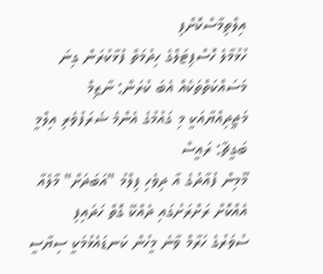އިލްތިމާސްކޮށްފި
ހުޅުމާލެ ހޮސްޕިޓަލްގެ ހިދުމަތް ފުޅާކުރަން ގިނަ މަސައްކަތްތަކެއް އެބަ ކުރަން: ނާޒިމް
މަޖީދިއްޔާއަކީ މި ގައުމުގެ އެންމެ ޝަރަފުވެރި އިލްމީ ބަގީޗާ: ރައީސް
މޫމިން ފުއާދުގެ އާ ދިވެހި ފިލްމު "އަބަދަށް" މާލެއާ އެއްކޮށް ރަށްރަށުގައި ދެއްކޭ ގޮތް ހަދައިފި
ސުވަރުގެ ހަރާމް ވާނެ މީހުން ކަނޑައެޅުމަކީ ސިޔާސީ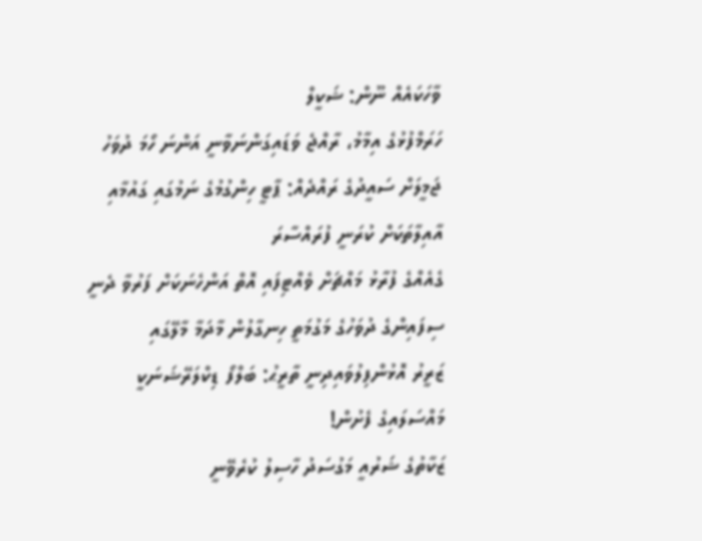ވާހަކައެއް ނޫން: ޝަކީލް
ހަރަމްފުޅުގެ އިމާމު، ރާއްޖެ ވަޑައިގަންނަވާނީ އަންނަ ހޯމަ ދުވަހު
ޖަމީލަށް ސައީދުގެ ރައްދެއް: ޕާޓީ ހިންގުމުގެ ނަމުގައި ގައުމާއި އާއިލާތަކަށް ކުރަނީ ފުރައްސާރަ
ގެއެއްގެ ފުރާޅު މައްޗަށް ވެއްޓިފައި އޮތް އަންހެނަކަށް ފަރުވާ ދެނީ
ސިފައިންގެ ދުވަހުގެ މަގުމަތީ ހިނގާލުން މާދަމާ މާލޭގައި
ޒަރީރު އޮޅުންފިލުވައިދިނީ ތާރީޙު: ބަލްފޯ ޑިކްލަރޭޝަނަކީ މައްސަލައިގެ ފެށުން!
ޒަކާތުގެ ޝަރުއީ މަގުސަދު ހާސިލު ކުރެވޭނީ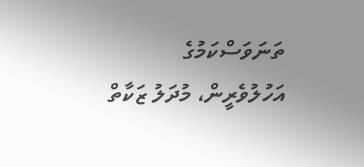ތަނަވަސްކަމުގެ އަހުލުވެރީން، މުދަލު ޒަކާތް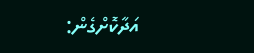އަދާކޮށްގެން: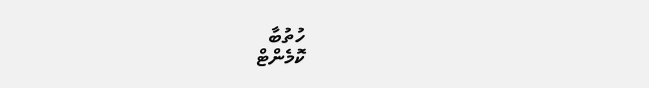ހުތުބާ
ކޮމެންޓް